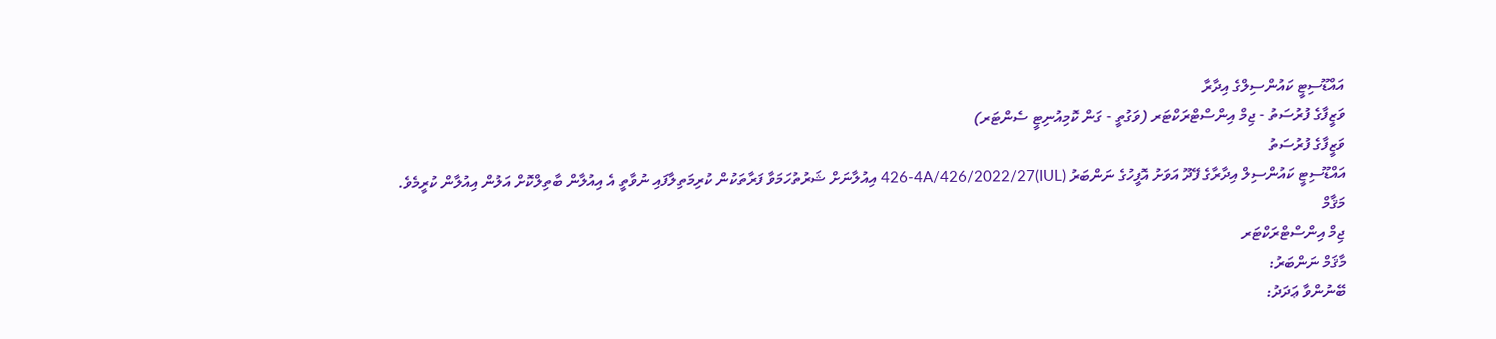އައްޑޫސިޓީ ކައުންސިލްގެ އިދާރާ
ވަޒީފާގެ ފުރުސަތު - ޖިމް އިންސްޓްރަކްޓަރ (ވަގުތީ - ގަން ކޮމިއުނިޓީ ސެންޓަރ)
ވަޒީފާގެ ފުރުސަތު
އައްޑޫސިޓީ ކައުންސިލް އިދާރާގެ ފޭދޫ އަވަށު އޮފީހުގެ ނަންބަރު (IUL)426-4A/426/2022/27 އިއުލާނަށް ޝަރުތުހަމަވާ ފަރާތަކުން ކުރިމަތިލާފައި ނުވާތީ އެ އިއުލާން ބާތިލްކޮށް އަލުން އިއުލާން ކުރީމެވެ.
މަޤާމް
ޖިމް އިންސްޓްރަކްޓަރ
މާޤަމް ނަންބަރު:
ބޭނުންވާ ޢަދަދު: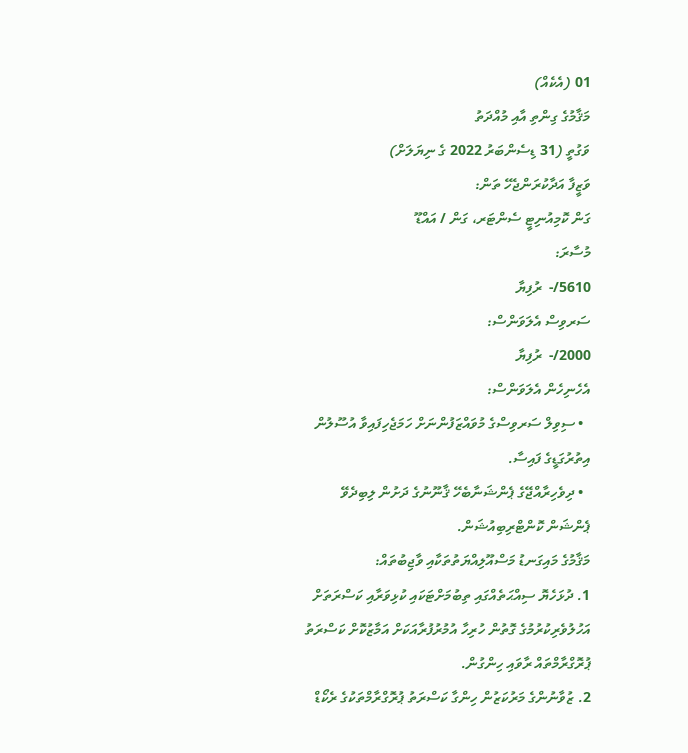01 (އެކެއް)
މަޤާމުގެ ގިންތި އާއި މުއްދަތު
ވަގުތީ (31 ޑިސެންބަރު 2022 ގެ ނިޔަލަށް)
ވަޒީފާ އަދާކުރަންޖެހޭ ތަން:
ގަން ކޮމިއުނިޓީ ސެންޓަރ، ގަން / އައްޑޫ
މުސާރަ:
5610/-  ރުފިޔާ
ސަރވިސް އެލަވަންސް:
2000/-  ރުފިޔާ
އެހެނިހެން އެލަވަންސް:
  • ސިވިލް ސަރވިސްގެ މުވައްޒަފުންނަށް ހަމަޖެހިފައިވާ އުސޫލުން އިތުރުގަޑީގެ ފައިސާ.
  • ދިވެހިރާއްޖޭގެ ޕެންޝަނާބެހޭ ޤާނޫނުގެ ދަށުން ލިބިދެވޭ ޕެންޝަން ކޮންޓްރިބިއުޝަން.
މަޤާމުގެ މައިގަނޑު މަސްއޫލިއްޔަތުތަކާއި ވާޖިބުތައް:
1. ދުޅަހެޔޮ ސިއްޙަތެއްގައި ތިބުމަށްޓަކައި ކުޅިވަރާއި ކަސްރަތަށް އަހުލުވެރިކުރުމުގެ ގޮތުން ހުރިހާ އުމުރުފުރާއަކަށް އަމާޒުކޮށް ކަސްރަތު ޕުރޮގްރާމްތައް ރާވައި ހިންގުން.
2. ޒުވާނުންގެ މަރުކަޒުން ހިންގާ ކަސްރަތު ޕުރޮގްރާމްތަކުގެ ރެކޯޑް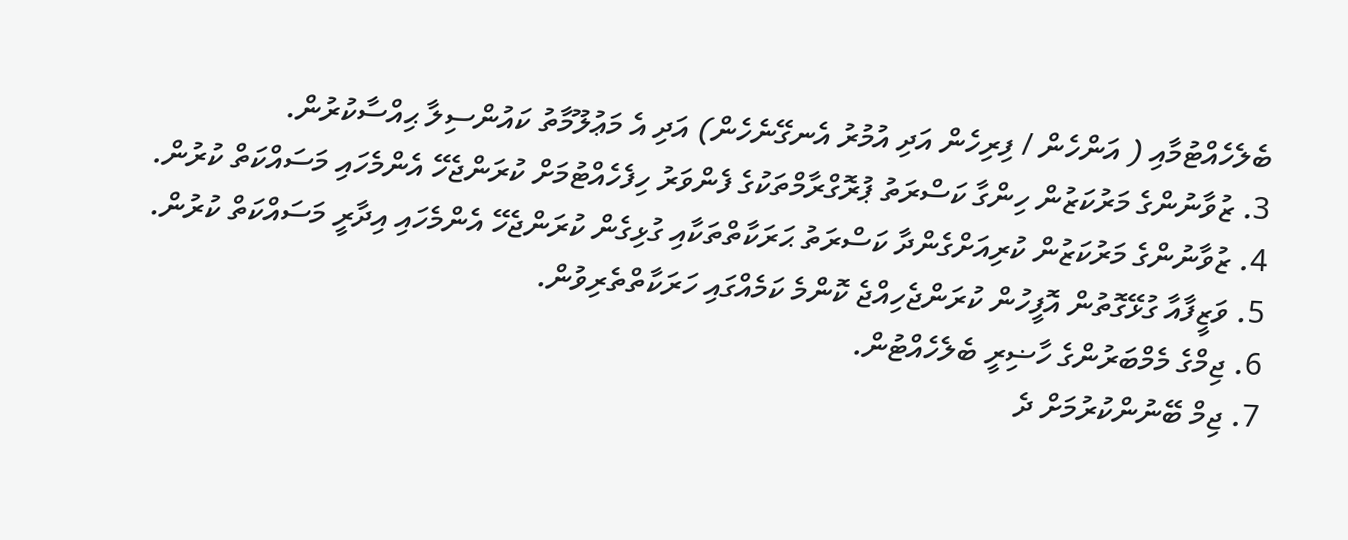ބެލެހެއްޓުމާއި ( އަންހެން / ފިރިހެން އަދި އުމުރު އެނގޭނެހެން) އަދި އެ މަޢުލޫމާތު ކައުންސިލާ ޙިއްސާކުރުން.
3. ޒުވާނުންގެ މަރުކަޒުން ހިންގާ ކަސްރަތު ޕުރޮގްރާމްތަކުގެ ފެންވަރު ހިފެހެއްޓުމަށް ކުރަންޖެހޭ އެންމެހައި މަސައްކަތް ކުރުން.
4. ޒުވާނުންގެ މަރުކަޒުން ކުރިއަށްގެންދާ ކަސްރަތު ޙަރަކާތްތަކާއި ގުޅިގެން ކުރަންޖެހޭ އެންމެހައި އިދާރީ މަސައްކަތް ކުރުން.
5. ވަޒީފާއާ ގުޅޭގޮތުން އޮފީހުން ކުރަންޖެހިއްޖެ ކޮންމެ ކަމެއްގައި ހަރަކާތްތެރިވުން.
6. ޖިމްގެ މެމްބަރުންގެ ހާޟިރީ ބެލެހެއްޓުން.
7. ޖިމް ބޭނުންކުރުމަށް ދެ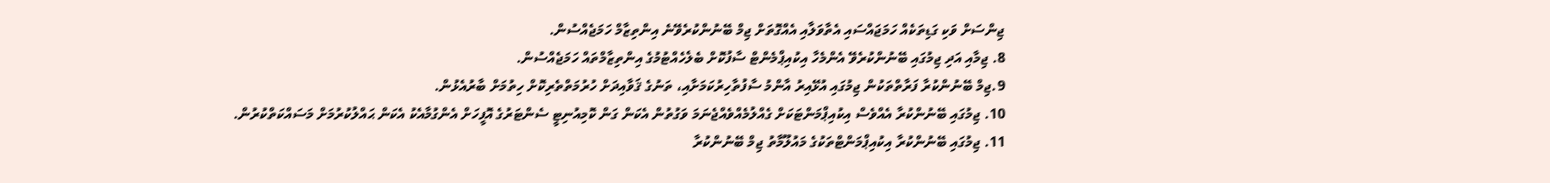ޖިންސަށް ވަކި ގަޑިތަކެއް ހަމަޖައްސައި އެތާވަލާއި އެއްގޮތަށް ޖިމް ބޭނުންކުރެވޭނެ އިންތިޒާމް ހަމަޖެއްސުން.
8. ޖިމާއި އަދި ޖިމުގައި ބޭނުންކުރެވޭ އެންމެހާ އިކުއިޕްމެންޓް ސާފުކޮށް ބެލެހެއްޓުމުގެ އިންތިޒާމްތައް ހަމަޖެއްސުން.
9.ޖިމް ބޭނުންކުރާ ފަރާތްތަކުން ޖިމުގައި އުޅޭއިރު އާންމު ސާފުތާހިރުކަމަށާއި، ތަނުގެ ޤަވާއިދަށް ހުރުމަތްތެރިކޮށް ހިތުމަށް ބާރުއެޅުން.
10. ޖިމުގައި ބޭނުންކުރާ އެއްވެސް އިކުއިޕްމަންޓަކަށް ގެއްލުމެއްވެއްޖެނަމަ ވަގުތުން އެކަން ގަން ކޮމިއުނިޓީ ސެންޓަރުގެ އޮފީހަށް އެންގުމާއެކު އެކަން ޙައްލުކުރުމަށް މަސައްކަތްކުރުން.
11. ޖިމުގައި ބޭނުންކުރާ އިކުއިޕްމަންޓްތަކުގެ މައުލޫމާތު ޖިމް ބޭނުންކުރާ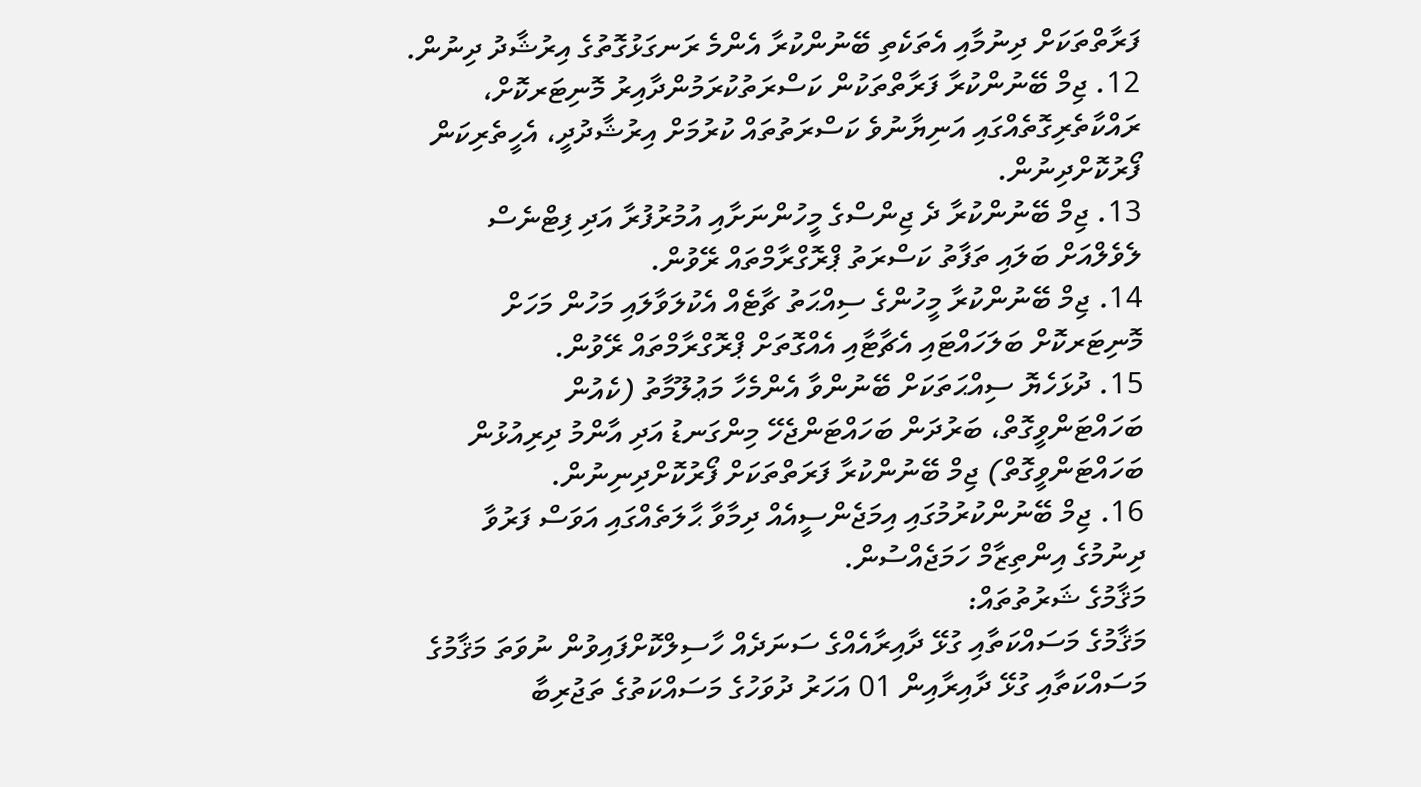ފަރާތްތަކަށް ދިނުމާއި އެތަކެތި ބޭނުންކުރާ އެންމެ ރަނގަޅުގޮތުގެ އިރުޝާދު ދިނުން.
12. ޖިމް ބޭނުންކުރާ ފަރާތްތަކުން ކަސްރަތުކުރަމުންދާއިރު މޮނިޓަރކޮށް، ރައްކާތެރިގޮތެއްގައި އަނިޔާނުވެ ކަސްރަތުތައް ކުރުމަށް އިރުޝާދުދީ، އެހީތެރިކަން ފޯރުކޮށްދިނުން.
13. ޖިމް ބޭނުންކުރާ ދެ ޖިންސްގެ މީހުންނަށާއި އުމުރުފުރާ އަދި ފިޓްނެސް ލެވެލްއަށް ބަލައި ތަފާތު ކަސްރަތު ޕްރޮގްރާމްތައް ރޭވުން.
14. ޖިމް ބޭނުންކުރާ މީހުންގެ ސިއްޙަތު ޗާޓެއް އެކުލަވާލައި މަހުން މަހަށް މޮނިޓަރކޮށް ބަލަހައްޓައި އެޗާޓާއި އެއްގޮތަށް ޕްރޮގްރާމްތައް ރޭވުން.
15. ދުޅަހެޔޮ ސިއްޙަތަކަށް ބޭނުންވާ އެންމެހާ މަޢުލޫމާތު (ކެއުން ބަހައްޓަންވީގޮތް، ބަރުދަން ބަހައްޓަންޖެހޭ މިންގަނޑު އަދި އާންމު ދިރިއުޅުން ބަހައްޓަންވީގޮތް) ޖިމް ބޭނުންކުރާ ފަރަތްތަކަށް ފޯރުކޮށްދިނިނުން.
16. ޖިމް ބޭނުންކުރުމުގައި އިމަޖެންސީއެއް ދިމާވާ ޙާލަތެއްގައި އަވަސް ފަރުވާ ދިނުމުގެ އިންތިޒާމް ހަމަޖެއްސުން.
މަޤާމުގެ ޝަރުތުތައް:
މަޤާމުގެ މަސައްކަތާއި ގުޅޭ ދާއިރާއެއްގެ ސަނަދެއް ހާސިލްކޮށްފައިވުން ނުވަތަ މަޤާމުގެ މަސައްކަތާއި ގުޅޭ ދާއިރާއިން 01 އަހަރު ދުވަހުގެ މަސައްކަތުގެ ތަޖުރިބާ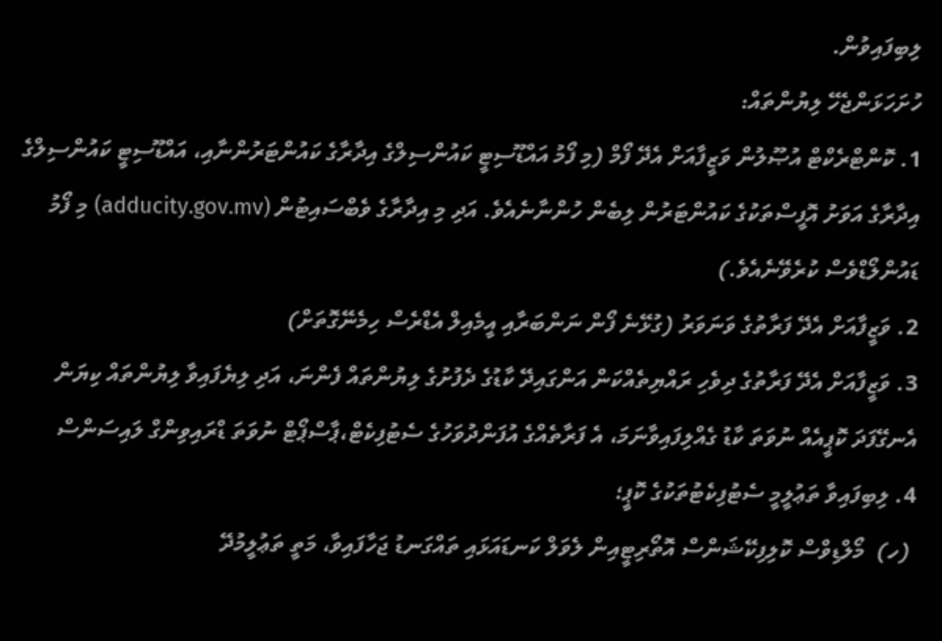ލިބިފައިވުން.
ހުށަހަޅަންޖެހޭ ލިޔުންތައް:
1. ކޮންޓްރެކްޓް އުޞޫލުން ވަޒީފާއަށް އެދޭ ފޯމް (މި ފޯމު އައްޑޫސިޓީ ކައުންސިލްގެ އިދާރާގެ ކައުންޓަރުންނާއި، އައްޑޫސިޓީ ކައުންސިލްގެ އިދާރާގެ އަވަށު އޮފީސްތަކުގެ ކައުންޓަރުން ލިބެން ހުންނާނެއެވެ. އަދި މި އިދާރާގެ ވެބްސައިޓުން (adducity.gov.mv) މި ފޯމު ޑައުންލޯޑްވެސް ކުރެވޭނެއެވެ.)
2. ވަޒީފާއަށް އެދޭ ފަރާތުގެ ވަނަވަރު (ގުޅޭނެ ފޯން ނަންބަރާއި އީމެއިލް އެޑްރެސް ހިމެނޭގޮތަށް)
3. ވަޒީފާއަށް އެދޭ ފަރާތުގެ ދިވެހި ރައްޔިތެއްކަން އަންގައިދޭ ކާޑުގެ ދެފުށުގެ ލިޔުންތައް ފެންނަ، އަދި ލިޔެފައިވާ ލިޔުންތައް ކިޔަން އެނގޭފަދަ ކޮޕީއެއް ނުވަތަ ކާޑު ގެއްލިފައިވާނަމަ، އެ ފަރާތެއްގެ އުފަންދުވަހުގެ ސެޓުފިކެޓް،ޕާސްޕޯޓް ނުވަތަ ޑްރައިވިންގް ލައިސަންސް
4. ލިބިފައިވާ ތަޢުލީމީ ސެޓުފިކެޓުތަކުގެ ކޮޕީ؛
 (ހ)  މޯލްޑިވްސް ކޮލިފިކޭޝަންސް އޮތޯރިޓީއިން ލެވަލް ކަނޑައަޅައި ތައްގަނޑު ޖަހާފައިވާ، މަތީ ތަޢުލީމުދޭ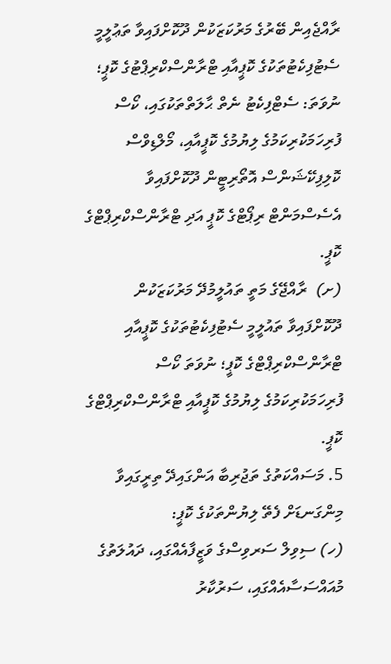ރާއްޖެއިން ބޭރުގެ މަރުކަޒަކުން ދޫކޮށްފައިވާ ތަޢުލީމީ ސެޓުފިކެޓުތަކުގެ ކޮޕީއާއި ޓްރާންސްކްރިޕްޓުގެ ކޮޕީ؛ ނުވަތަ: ސެޓްފިކެޓު ނެތް ޙާލަތްތަކުގައި، ކޯސް ފުރިހަމަކުރިކަމުގެ ލިޔުމުގެ ކޮޕީއާއި، މޯލްޑިވްސް ކޮލިފިކޭޝަންސް އޮތޯރިޓީން ދޫކޮށްފައިވާ އެސެސްމަންޓް ރިޕޯޓްގެ ކޮޕީ އަދި ޓްރާންސްކްރިޕްޓްގެ ކޮޕީ.
(ށ)  ރާއްޖޭގެ މަތީ ތައުލީމުދޭ މަރުކަޒަކުން ދޫކޮށްފައިވާ ތައުލީމީ ސެޓުފިކެޓުތަކުގެ ކޮޕީއާއި ޓްރާންސްކްރިޕްޓްގެ ކޮޕީ؛ ނުވަތަ ކޯސް ފުރިހަމަކުރިކަމުގެ ލިޔުމުގެ ކޮޕީއާއި ޓްރާންސްކްރިޕްޓްގެ ކޮޕީ.
5. މަސައްކަތުގެ ތަޖުރިބާ އަންގައިދޭ ތިރީގައިވާ މިންގަނޑަށް ފެތޭ ލިޔުންތަކުގެ ކޮޕީ:
(ހ) ސިވިލް ސަރވިސްގެ ވަޒީފާއެއްގައި، ދައުލަތުގެ މުއައްސަސާއެއްގައި، ސަރުކާރު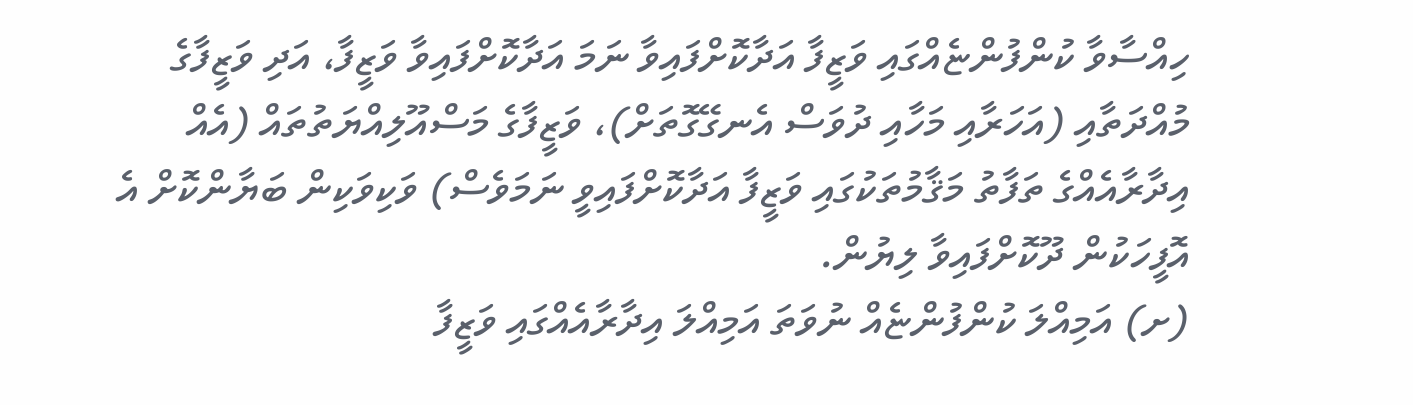ހިއްސާވާ ކުންފުންޏެއްގައި ވަޒީފާ އަދާކޮށްފައިވާ ނަމަ އަދާކޮށްފައިވާ ވަޒީފާ، އަދި ވަޒީފާގެ މުއްދަތާއި (އަހަރާއި މަހާއި ދުވަސް އެނގޭގޮތަށް)، ވަޒީފާގެ މަސްއޫލިއްޔަތުތައް (އެއް އިދާރާއެއްގެ ތަފާތު މަޤާމުތަކުގައި ވަޒީފާ އަދާކޮށްފައިވީ ނަމަވެސް) ވަކިވަކިން ބަޔާންކޮށް އެ އޮފީހަކުން ދޫކޮށްފައިވާ ލިޔުން.
(ށ) އަމިއްލަ ކުންފުންޏެއް ނުވަތަ އަމިއްލަ އިދާރާއެއްގައި ވަޒީފާ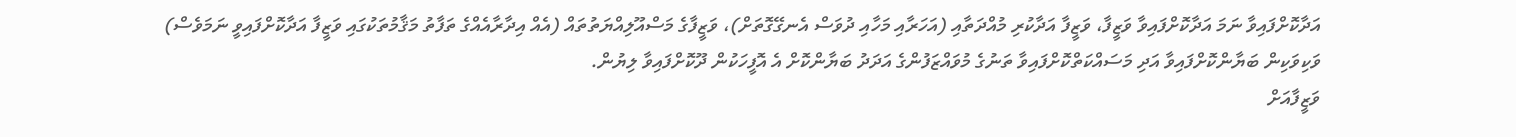އަދާކޮށްފައިވާ ނަމަ އަދާކޮށްފައިވާ ވަޒީފާ، ވަޒީފާ އަދާކުރި މުއްދަތާއި (އަހަރާއި މަހާއި ދުވަސް އެނގޭގޮތަށް)، ވަޒީފާގެ މަސްއޫލިއްޔަތުތައް (އެއް އިދާރާއެއްގެ ތަފާތު މަޤާމުތަކުގައި ވަޒީފާ އަދާކޮށްފައިވީ ނަމަވެސް) ވަކިވަކިން ބަޔާންކޮށްފައިވާ އަދި މަސައްކަތްކޮށްފައިވާ ތަނުގެ މުވައްޒަފުންގެ އަދަދު ބަޔާންކޮށް އެ އޮފީހަކުން ދޫކޮށްފައިވާ ލިޔުން.
ވަޒީފާއަށް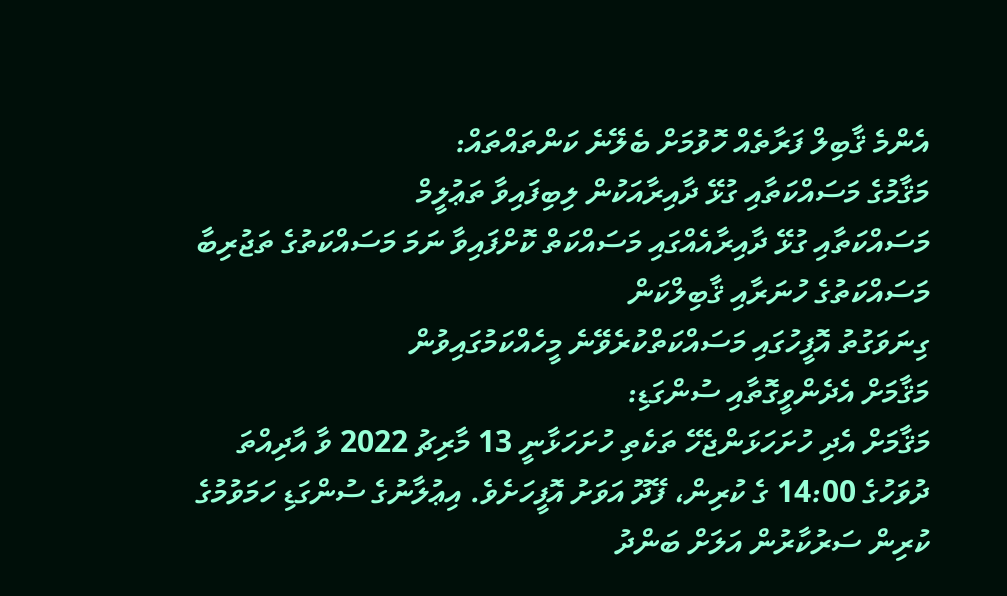އެންމެ ޤާބިލް ފަރާތެއް ހޮވުމަށް ބެލޭނެ ކަންތައްތައް:
މަޤާމުގެ މަސައްކަތާއި ގުޅޭ ދާއިރާއަކުން ލިބިފައިވާ ތަޢުލީމް
މަސައްކަތާއި ގުޅޭ ދާއިރާއެއްގައި މަސައްކަތް ކޮށްފައިވާ ނަމަ މަސައްކަތުގެ ތަޖުރިބާ
މަސައްކަތުގެ ހުނަރާއި ޤާބިލްކަން
ގިނަވަގުތު އޮފީހުގައި މަސައްކަތްކުރެވޭނެ މީހެއްކަމުގައިވުން
މަޤާމަށް އެދެންވީގޮތާއި ސުންގަޑި:
މަޤާމަށް އެދި ހުށަހަޅަންޖެހޭ ތަކެތި ހުށަހަޅާނީ 13 މާރިޗު 2022 ވާ އާދިއްތަ ދުވަހުގެ 14:00 ގެ ކުރިން، ފޭދޫ އަވަށު އޮފީހަށެވެ. އިޢުލާނުގެ ސުންގަޑި ހަމަވުމުގެ ކުރިން ސަރުކާރުން އަލަށް ބަންދު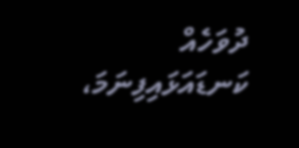ދުވަހެއް ކަނޑައަޅައިފިނަމަ،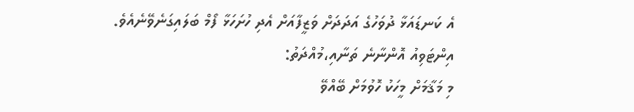އެ ކަނޑައަޅާ ދުވަހުގެ އަދަދަށް ވަޒީފާއަށް އެދި ހުށަހަޅާ ފޯމް ބަލައިގަނެވޭނެއެވެ.
އިންޓަވިއު އޮންނާނެ ތަނާއި،މުއްދަތު:
މި މަޤާމަށް މީހަކު ހޮވުމަށް ބޭއްވޭ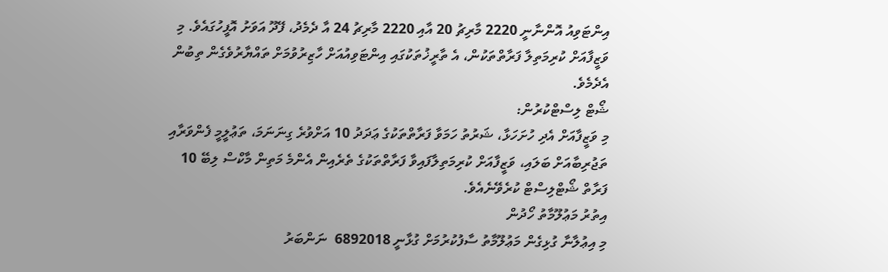އިންޓަވިއު އޮންނާނީ 2220 މާރިޗު 20 އާއި 2220 މާރިޗު 24 އާ ދެމެދު، ފޭދޫ އަވަށު އޮފީހުގައެވެ. މި ވަޒީފާއަށް ކުރިމަތިލާ ފަރާތްތަކުން، އެ ތާރީޚުތަކުގައި އިންޓަވިއުއަށް ހާޒިރުވުމަށް ތައްޔާރުވެގެން ތިބުން އެދެމެވެ.
ޝޯޓް ލިސްޓްކުރުން:
މި ވަޒީފާއަށް އެދި ހުށަހަޅާ، ޝަރުތު ހަމަވާ ފަރާތްތަކުގެ ޢަދަދު 10 އަށްވުރެ ގިނަނަމަ، ތަޢުލީމީ ފެންވަރާއި ތަޖުރިބާއަށް ބަލައި، ވަޒީފާއަށް ކުރިމަތިލާފައިވާ ފަރާތްތަކުގެ ތެރެއިން އެންމެ މަތިން މާކްސް ލިބޭ 10 ފަރާތް ޝޯޓްލިސްޓް ކުރެވޭނެއެވެ.
އިތުރު މަޢުލޫމާތު ހޯދުން
މި އިޢުލާނާ ގުޅިގެން މަޢުލޫމާތު ސާފުކުރުމަށް ގުޅާނީ 6892018  ނަންބަރު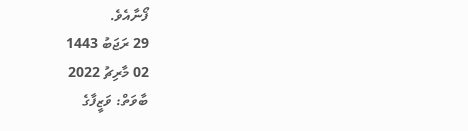ފޯނާއެވެ.
29 ރަޖަބު 1443
02 މާރިޗު 2022
ބާވަތް: ވަޒީފާގެ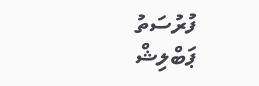ފުރުސަތު
ޕަބްލިޝް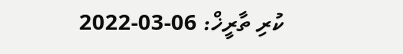ކުރި ތާރީޚް: 06-03-2022